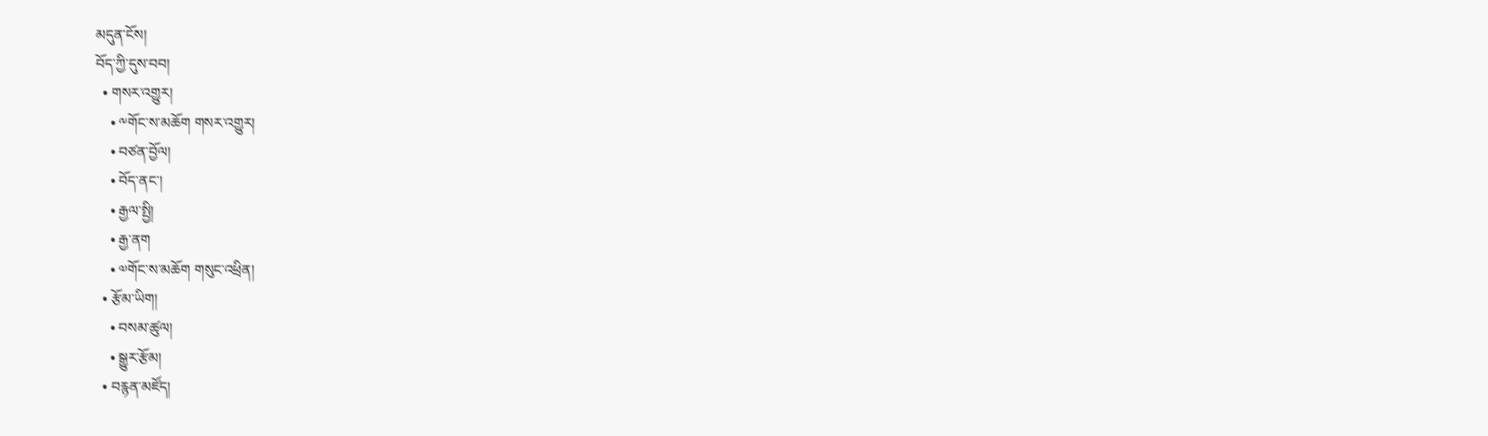མདུན་ངོས།
བོད་ཀྱི་དུས་བབ།
  • གསར་འགྱུར།
    • ༸གོང་ས་མཆོག གསར་འགྱུར།
    • བཙན་བྱོལ།
    • བོད་ནང་།
    • རྒྱལ་སྤྱི།
    • རྒྱ་ནག
    • ༧གོང་ས་མཆོག གསུང་འཕྲིན།
  • རྩོམ་ཡིག།
    • བསམ་ཚུལ།
    • སྒྱུར་རྩོམ།
  • བརྙན་མཛོད།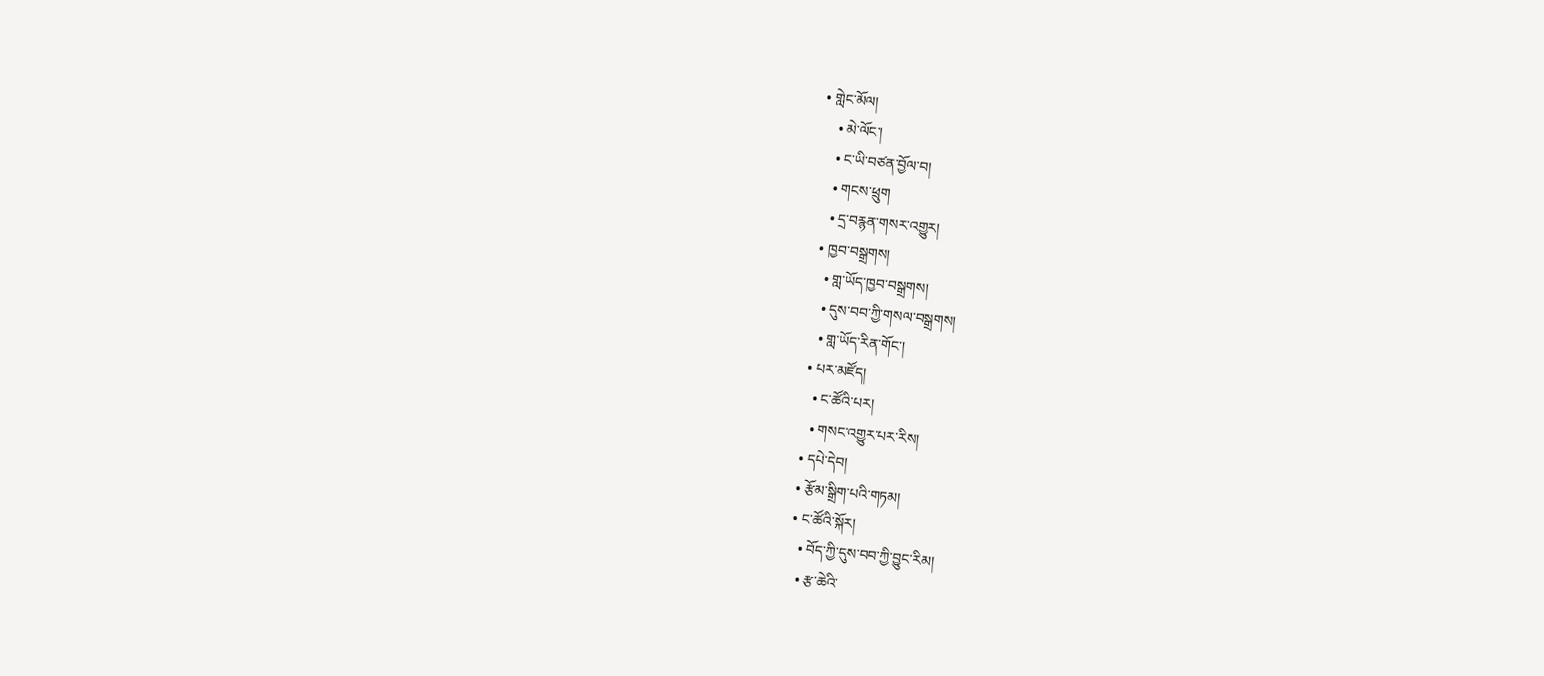• གླེང་མོལ།
    • མེ་ལོང་།
    • ང་ཡི་བཙན་བྱོལ་བ།
    • གངས་ཕྲུག
    • དྲ་བརྙན་གསར་འགྱུར།
  • ཁྱབ་བསྒྲགས།
    • གླ་ཡོད་ཁྱབ་བསྒྲགས།
    • དུས་བབ་ཀྱི་གསལ་བསྒྲགས།
    • གླ་ཡོད་རིན་གོང་།
  • པར་མཛོད།
    • ང་ཚོའི་པར།
    • གསང་འགྱུར་པར་རིས།
  • དཔེ་དེབ།
  • རྩོམ་སྒྲིག་པའི་གཏམ།
  • ང་ཚོའི་སྐོར།
    • བོད་ཀྱི་དུས་བབ་ཀྱི་བྱུང་རིམ།
    • རྩ་ཆེའི་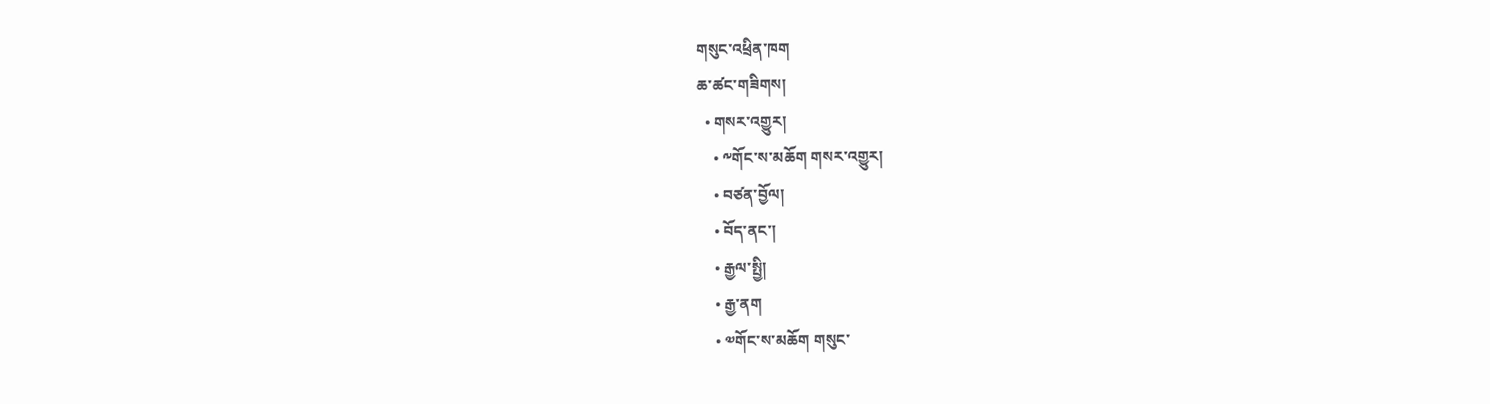གསུང་འཕྲིན་ཁག
ཆ་ཚང་གཟིགས།
  • གསར་འགྱུར།
    • ༸གོང་ས་མཆོག གསར་འགྱུར།
    • བཙན་བྱོལ།
    • བོད་ནང་།
    • རྒྱལ་སྤྱི།
    • རྒྱ་ནག
    • ༧གོང་ས་མཆོག གསུང་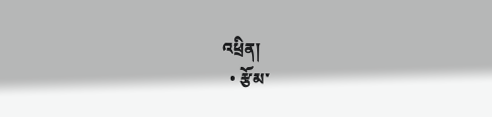འཕྲིན།
  • རྩོམ་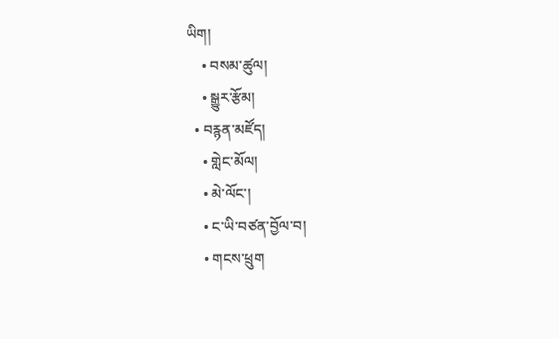ཡིག།
    • བསམ་ཚུལ།
    • སྒྱུར་རྩོམ།
  • བརྙན་མཛོད།
    • གླེང་མོལ།
    • མེ་ལོང་།
    • ང་ཡི་བཙན་བྱོལ་བ།
    • གངས་ཕྲུག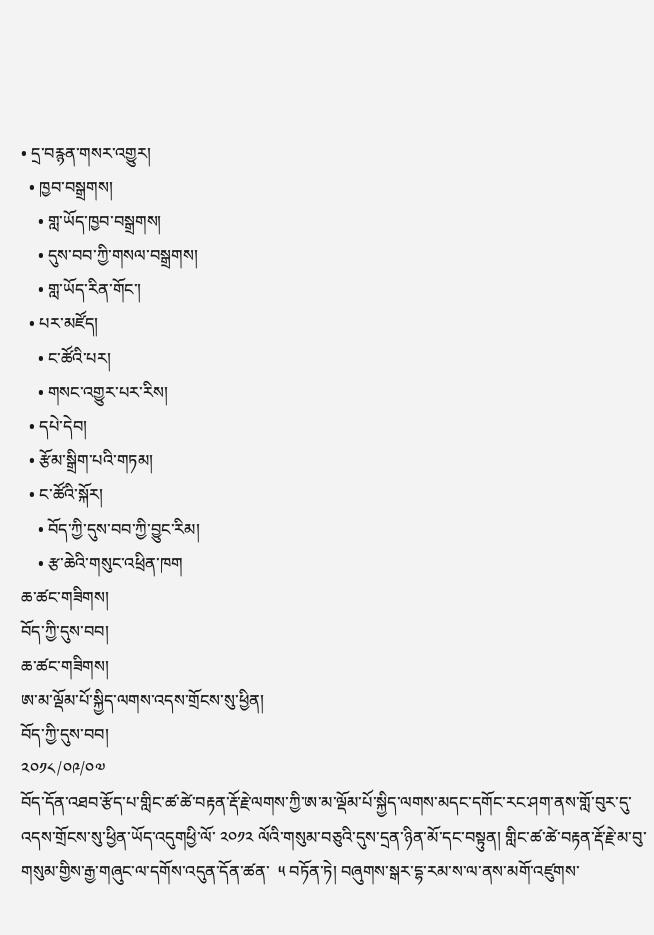• དྲ་བརྙན་གསར་འགྱུར།
  • ཁྱབ་བསྒྲགས།
    • གླ་ཡོད་ཁྱབ་བསྒྲགས།
    • དུས་བབ་ཀྱི་གསལ་བསྒྲགས།
    • གླ་ཡོད་རིན་གོང་།
  • པར་མཛོད།
    • ང་ཚོའི་པར།
    • གསང་འགྱུར་པར་རིས།
  • དཔེ་དེབ།
  • རྩོམ་སྒྲིག་པའི་གཏམ།
  • ང་ཚོའི་སྐོར།
    • བོད་ཀྱི་དུས་བབ་ཀྱི་བྱུང་རིམ།
    • རྩ་ཆེའི་གསུང་འཕྲིན་ཁག
ཆ་ཚང་གཟིགས།
བོད་ཀྱི་དུས་བབ།
ཆ་ཚང་གཟིགས།
ཨ་མ་ལྡོམ་པོ་སྐྱིད་ལགས་འདས་གྲོངས་སུ་ཕྱིན།
བོད་ཀྱི་དུས་བབ།
༢༠༡༨/༠༩/༠༧
བོད་དོན་འཐབ་རྩོད་པ་གླིང་ཚ་ཚེ་བརྟན་རྡོ་རྗེ་ལགས་ཀྱི་ཨ་མ་ལྡོམ་པོ་སྐྱིད་ལགས་མདང་དགོང་རང་ཤག་ནས་གློ་བུར་དུ་འདས་གྲོངས་སུ་ཕྱིན་ཡོད་འདུགཕྱི་ལོ་ ༢༠༡༢ ལོའི་གསུམ་བཅུའི་དུས་དྲན་ཉིན་མོ་དང་བསྟུན། གླིང་ཚ་ཚེ་བརྟན་རྡོ་རྗེ་མ་བུ་གསུམ་གྱིས་རྒྱ་གཞུང་ལ་དགོས་འདུན་དོན་ཚན་  ༥ བཏོན་ཏེ། བཞུགས་སྒར་དྷ་རམ་ས་ལ་ནས་མགོ་འཛུགས་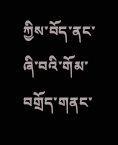ཀྱིས་བོད་ནང་ཞི་བའི་གོམ་བགྲོད་གནང་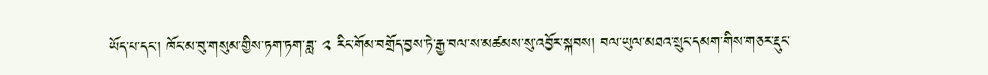ཡོད་པ་དང་། ཁོང་མ་བུ་གསུམ་གྱིས་ཏག་ཏག་ཟླ་ ༢ རིང་གོམ་བགྲོད་བྱས་ཏེ་རྒྱ་བལ་ས་མཚམས་སུ་འབྱོར་སྐབས། བལ་ཡུལ་མཐའ་སྲུང་དམག་གིས་གཅར་རྡུང་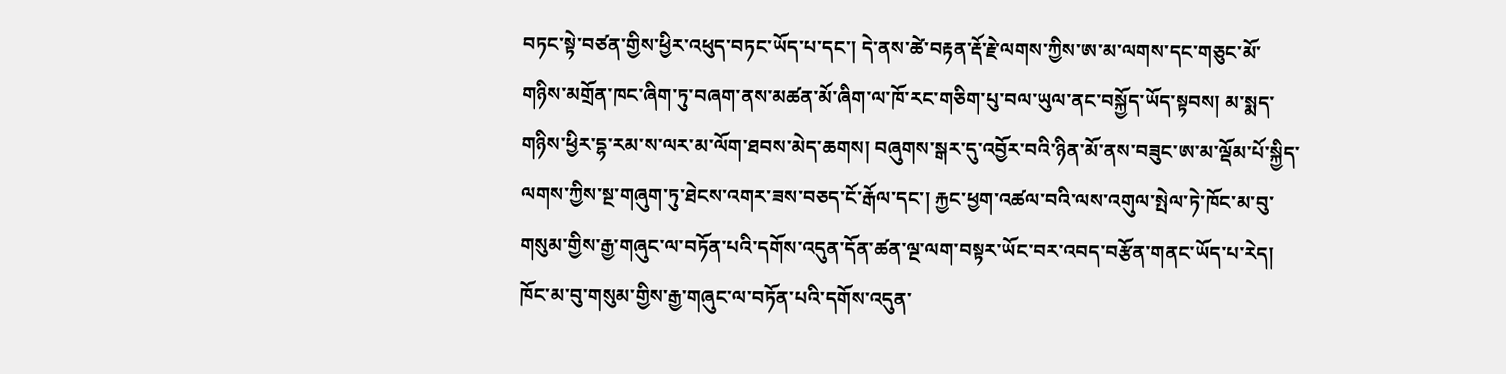བཏང་སྟེ་བཙན་གྱིས་ཕྱིར་འཕུད་བཏང་ཡོད་པ་དང་། དེ་ནས་ཚེ་བརྟན་རྡོ་རྗེ་ལགས་ཀྱིས་ཨ་མ་ལགས་དང་གཅུང་མོ་གཉིས་མགྲོན་ཁང་ཞིག་ཏུ་བཞག་ནས་མཚན་མོ་ཞིག་ལ་ཁོ་རང་གཅིག་པུ་བལ་ཡུལ་ནང་བསྐྱོད་ཡོད་སྟབས། མ་སྨད་གཉིས་ཕྱིར་དྷ་རམ་ས་ལར་མ་ལོག་ཐབས་མེད་ཆགས། བཞུགས་སྒར་དུ་འབྱོར་བའི་ཉིན་མོ་ནས་བཟུང་ཨ་མ་ལྡོམ་པོ་སྐྱིད་ལགས་ཀྱིས་སྔ་གཞུག་ཏུ་ཐེངས་འགར་ཟས་བཅད་ངོ་རྒོལ་དང་། རྐྱང་ཕྱག་འཚལ་བའི་ལས་འགུལ་སྤེལ་ཏེ་ཁོང་མ་བུ་གསུམ་གྱིས་རྒྱ་གཞུང་ལ་བཏོན་པའི་དགོས་འདུན་དོན་ཚན་ལྔ་ལག་བསྟར་ཡོང་བར་འབད་བརྩོན་གནང་ཡོད་པ་རེད།
ཁོང་མ་བུ་གསུམ་གྱིས་རྒྱ་གཞུང་ལ་བཏོན་པའི་དགོས་འདུན་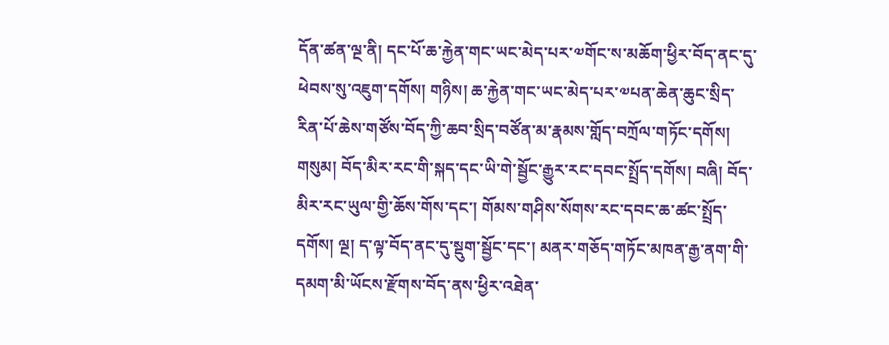དོན་ཚན་ལྔ་ནི། དང་པོ་ཆ་རྐྱེན་གང་ཡང་མེད་པར་༧གོང་ས་མཆོག་ཕྱིར་བོད་ནང་དུ་ཕེབས་སུ་འཇུག་དགོས། གཉིས། ཆ་རྐྱེན་གང་ཡང་མེད་པར་༧པན་ཆེན་ཆུང་སྲིད་རིན་པོ་ཆེས་གཙོས་བོད་ཀྱི་ཆབ་སྲིད་བཙོན་མ་རྣམས་གློད་བཀྲོལ་གཏོང་དགོས། གསུམ། བོད་མིར་རང་གི་སྐད་དང་ཡི་གེ་སྦྱོང་རྒྱུར་རང་དབང་སྤྲོད་དགོས། བཞི། བོད་མིར་རང་ཡུལ་གྱི་ཆོས་གོས་དང་། གོམས་གཤིས་སོགས་རང་དབང་ཆ་ཚང་སྤྲོད་དགོས། ལྔ། ད་ལྟ་བོད་ནང་དུ་སྡུག་སྦྱོང་དང་། མནར་གཅོད་གཏོང་མཁན་རྒྱ་ནག་གི་དམག་མི་ཡོངས་རྫོགས་བོད་ནས་ཕྱིར་འཐེན་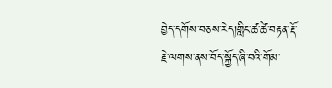བྱེད་དགོས་བཅས་རེད།གླིང་ཚ་ཚེ་བརྟན་རྡོ་རྗེ་ལགས་ནས་བོད་སྐྱོད་ཞི་བའི་གོམ་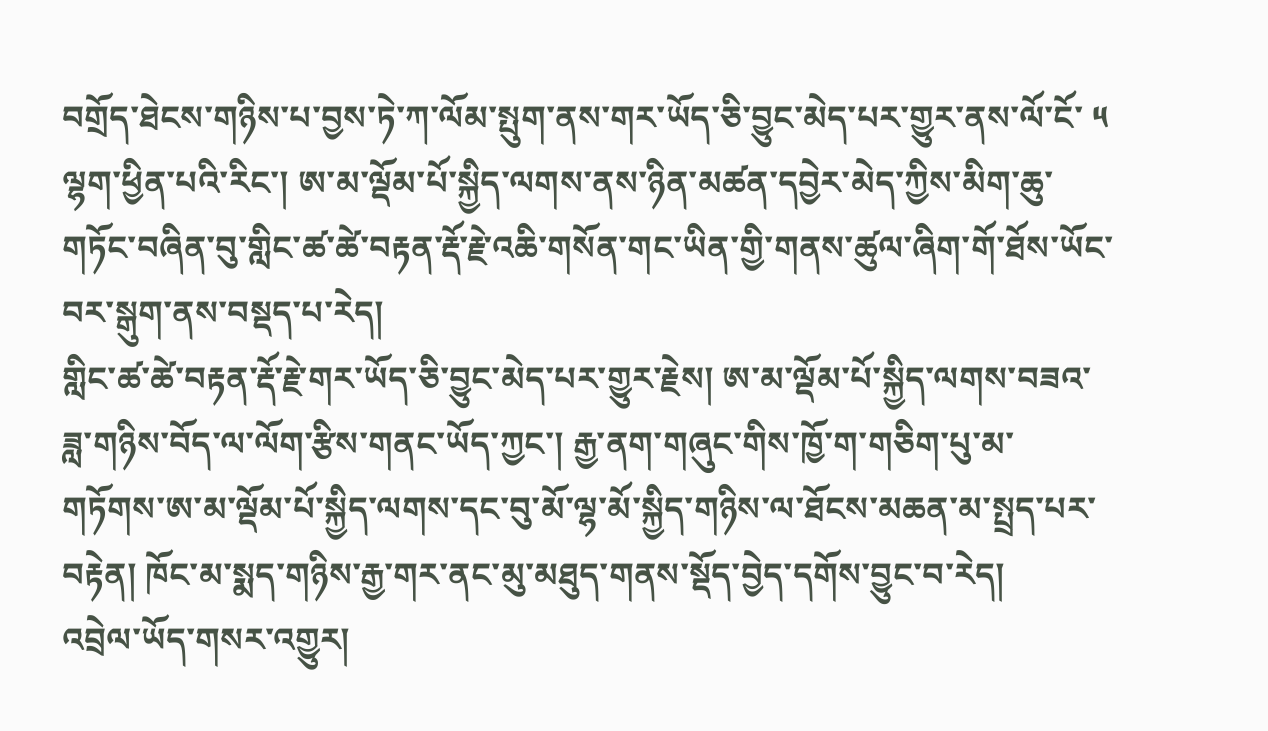བགྲོད་ཐེངས་གཉིས་པ་བྱས་ཏེ་ཀ་ལོམ་སྤུག་ནས་གར་ཡོད་ཅི་བྱུང་མེད་པར་གྱུར་ནས་ལོ་ངོ་ ༥ ལྷག་ཕྱིན་པའི་རིང་། ཨ་མ་ལྡོམ་པོ་སྐྱིད་ལགས་ནས་ཉིན་མཚན་དབྱེར་མེད་ཀྱིས་མིག་ཆུ་གཏོང་བཞིན་བུ་གླིང་ཚ་ཚེ་བརྟན་རྡོ་རྗེ་འཆི་གསོན་གང་ཡིན་གྱི་གནས་ཚུལ་ཞིག་གོ་ཐོས་ཡོང་བར་སྒུག་ནས་བསྡད་པ་རེད།
གླིང་ཚ་ཚེ་བརྟན་རྡོ་རྗེ་གར་ཡོད་ཅི་བྱུང་མེད་པར་གྱུར་རྗེས། ཨ་མ་ལྡོམ་པོ་སྐྱིད་ལགས་བཟའ་ཟླ་གཉིས་བོད་ལ་ལོག་རྩིས་གནང་ཡོད་ཀྱང་། རྒྱ་ནག་གཞུང་གིས་ཁྱོ་ག་གཅིག་པུ་མ་གཏོགས་ཨ་མ་ལྡོམ་པོ་སྐྱིད་ལགས་དང་བུ་མོ་ལྷ་མོ་སྐྱིད་གཉིས་ལ་ཐོངས་མཆན་མ་སྤྲད་པར་བརྟེན། ཁོང་མ་སྨད་གཉིས་རྒྱ་གར་ནང་མུ་མཐུད་གནས་སྡོད་བྱེད་དགོས་བྱུང་བ་རེད།
འབྲེལ་ཡོད་གསར་འགྱུར།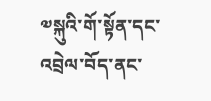༧སྐུའི་གོ་སྟོན་དང་འབྲེལ་བོད་ནང་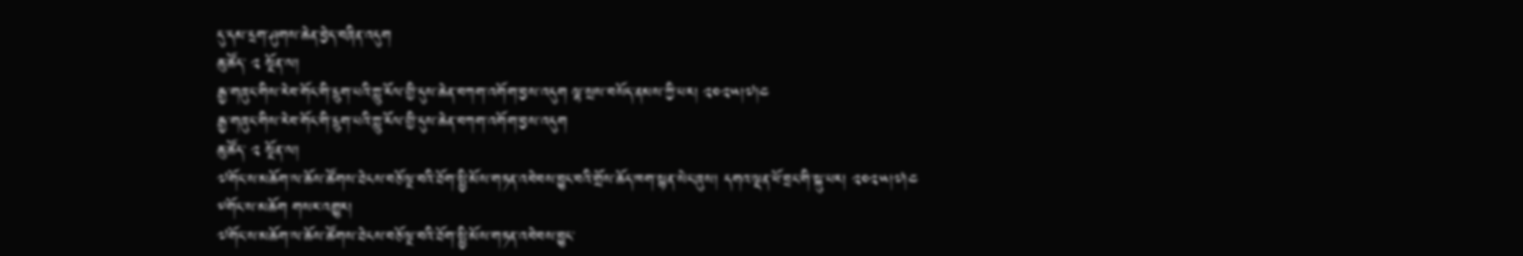དུ་དམ་དྲག་ཤུགས་ཆེན་བྱེད་བཞིན་འདུག
ཆུ་ཚོད་ ༢ སྔོན་ལ།
རྒྱ་གཞུང་གིས་རེབ་གོང་གི་དྲུག་པའི་ཀླུ་རོལ་གྱི་དུས་ཆེན་བཀག་འགོག་བྱས་འདུག ལྷ་སྲས་བསོད་ནམས་ཀྱི་པར། ༢༠༢༥།༧།༤
རྒྱ་གཞུང་གིས་རེབ་གོང་གི་དྲུག་པའི་ཀླུ་རོལ་གྱི་དུས་ཆེན་བཀག་འགོག་བྱས་འདུག
ཆུ་ཚོད་ ༢ སྔོན་ལ།
༧གོང་ས་མཆོག་ལ་ཆོས་ཚོགས་ཐེངས་བཅོ་ལྔ་བའི་ཐོག་སྤྱི་མོས་གཏན་འབེབས་བྱུང་བའི་གྲོས་ཆོད་ཁག་སྙན་སེང་ཞུས། དགའ་ལྡན་ཕོ་བྲང་གི་སྐུ་པར། ༢༠༢༥།༧།༤
༸གོང་ས་མཆོག གསར་འགྱུར།
༧གོང་ས་མཆོག་ལ་ཆོས་ཚོགས་ཐེངས་བཅོ་ལྔ་བའི་ཐོག་སྤྱི་མོས་གཏན་འབེབས་བྱུང་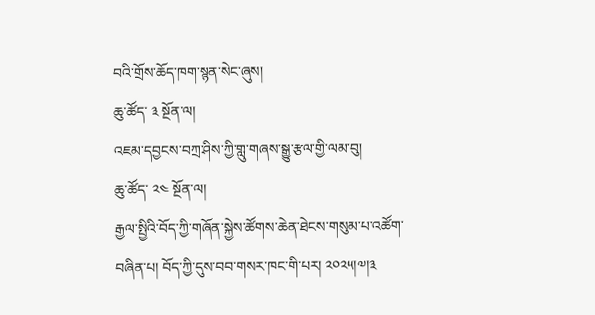བའི་གྲོས་ཆོད་ཁག་སྙན་སེང་ཞུས།
ཆུ་ཚོད་ ༣ སྔོན་ལ།
འཇམ་དབྱངས་བཀྲ་ཤིས་ཀྱི་གླུ་གཞས་སྒྱུ་རྩལ་གྱི་ལམ་བུ།
ཆུ་ཚོད་ ༢༤ སྔོན་ལ།
རྒྱལ་སྤྱིའི་བོད་ཀྱི་གཞོན་སྐྱེས་ཚོགས་ཆེན་ཐེངས་གསུམ་པ་འཚོག་བཞིན་པ། བོད་ཀྱི་དུས་བབ་གསར་ཁང་གི་པར། ༢༠༢༥།༧།༣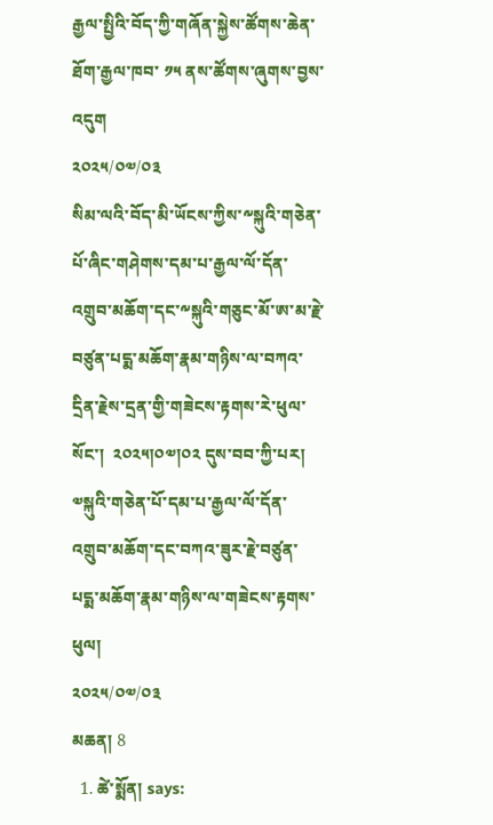རྒྱལ་སྤྱིའི་བོད་ཀྱི་གཞོན་སྐྱེས་ཚོགས་ཆེན་ཐོག་རྒྱལ་ཁབ་ ༡༥ ནས་ཚོགས་ཞུགས་བྱས་འདུག
༢༠༢༥/༠༧/༠༣
སིམ་ལའི་བོད་མི་ཡོངས་ཀྱིས་༸སྐུའི་གཅེན་པོ་ཞིང་གཤེགས་དམ་པ་རྒྱལ་ལོ་དོན་འགྲུབ་མཆོག་དང་༸སྐུའི་གཅུང་མོ་ཨ་མ་རྗེ་བཙུན་པདྨ་མཆོག་རྣམ་གཉིས་ལ་བཀའ་དྲིན་རྗེས་དྲན་གྱི་གཟེངས་རྟགས་རེ་ཕུལ་སོང་།  ༢༠༢༥།༠༧།༠༢ དུས་བབ་ཀྱི་པར།
༧སྐུའི་གཅེན་པོ་དམ་པ་རྒྱལ་ལོ་དོན་འགྲུབ་མཆོག་དང་བཀའ་ཟུར་རྗེ་བཙུན་པདྨ་མཆོག་རྣམ་གཉིས་ལ་གཟེངས་རྟགས་ཕུལ།
༢༠༢༥/༠༧/༠༣
མཆན། 8
  1. ཚེ་སྨོན། says: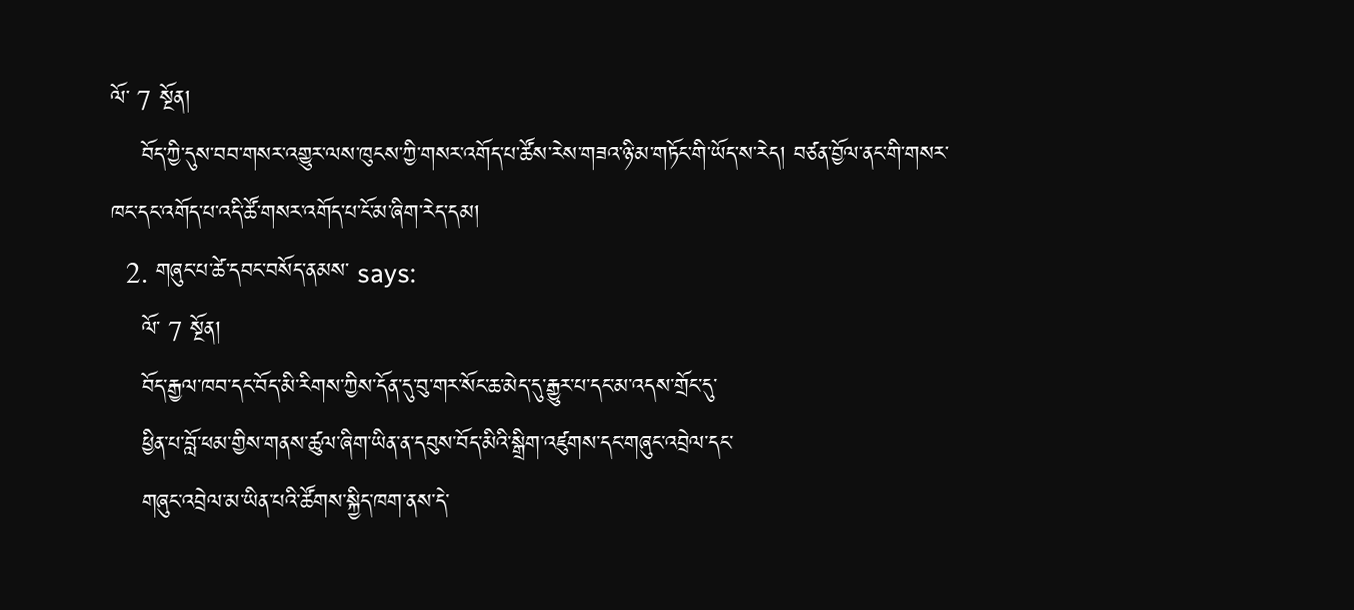ལོ་ 7 སྔོན།
    བོད་ཀྱི་དུས་བབ་གསར་འགྱུར་ལས་ཁུངས་ཀྱི་གསར་འགོད་པ་ཚོས་རེས་གཟའ་ཉི་མ་གཏོང་གི་ཡོད་ས་རེད། བཙན་བྱོལ་ནང་གི་གསར་ཁང་དང་འགོད་པ་འདི་ཚོ་གསར་འགོད་པ་ངོ་མ་ཞིག་རེད་དམ།
  2. གཞུང་པ་ཚེ་དབང་བསོད་ནམས་ says:
    ལོ་ 7 སྔོན།
    བོད་རྒྱལ་ཁབ་དང་བོད་མི་རིགས་ཀྱིས་དོན་དུ་བུ་གར་སོང་ཆ་མེད་དུ་རྒྱུར་པ་དང་མ་འདས་གྲོང་དུ་
    ཕྱིན་པ་བློ་ཕམ་གྱིས་གནས་ཚུལ་ཞིག་ཡིན་ན་དབུས་བོད་མིའི་སྒྲིག་འཛུགས་དང་གཞུང་འབྲེལ་དང་
    གཞུང་འབྲེལ་མ་ཡིན་པའི་ཚོགས་སྐྱིད་ཁག་ནས་དེ་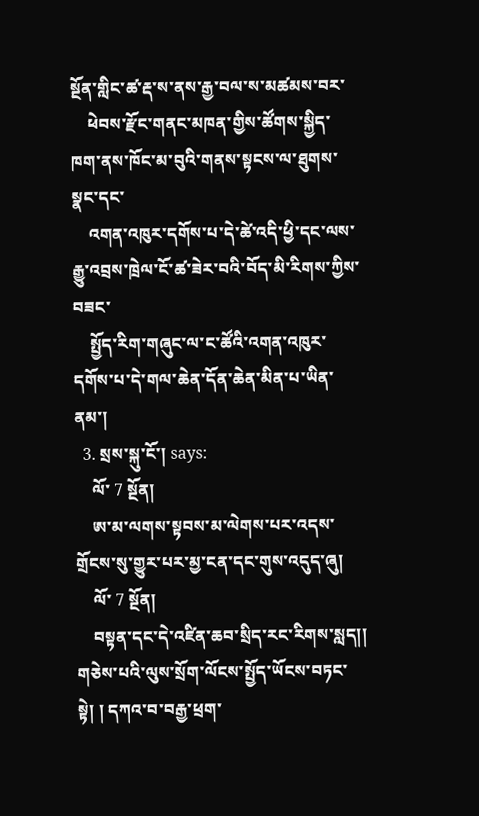སྔོན་གླིང་ཚ་རྡ་ས་ནས་རྒྱ་བལ་ས་མཚམས་བར་
    ཕེབས་རྫོང་གནང་མཁན་གྱིས་ཚོགས་སྐྱིད་ཁག་ནས་ཁོང་མ་བུའི་གནས་སྟངས་ལ་ཐུགས་སྣང་དང་
    འགན་འཁུར་དགོས་པ་དེ་ཚེ་འདི་ཕྱི་དང་ལས་རྒྱུ་འབྲས་ཁྲེལ་ངོ་ཚ་ཟེར་བའི་བོད་མི་རིགས་ཀྱིས་བཟང་
    སྤྱོད་རིག་གཞུང་ལ་ང་ཚོའི་འགན་འཁུར་དགོས་པ་དེ་གལ་ཆེན་དོན་ཆེན་མིན་པ་ཡིན་ནམ་།
  3. སྲས་སྐུ་ངོ་། says:
    ལོ་ 7 སྔོན།
    ཨ་མ་ལགས་སྟབས་མ་ལེགས་པར་འདས་གྲོངས་སུ་གྱུར་པར་མྱ་ངན་དང་གུས་འདུད་ཞུ།
    ལོ་ 7 སྔོན།
    བསྟན་དང་དེ་འཛིན་ཆབ་སྲིད་རང་རིགས་སླད།། གཅེས་པའི་ལུས་སྲོག་ལོངས་སྤྱོད་ཡོངས་བཏང་སྟེ། ། དཀའ་བ་བརྒྱ་ཕྲག་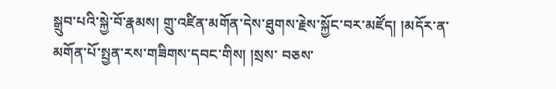སྒྲུབ་པའི་སྐྱེ་བོ་རྣམས། གྲུ་འཛིན་མགོན་དེས་ཐུགས་རྗེས་སྐྱོང་བར་མཛོད། །མདོར་ན་མགོན་པོ་སྤྱན་རས་གཟིགས་དབང་གིས། །སྲས་ བཅས་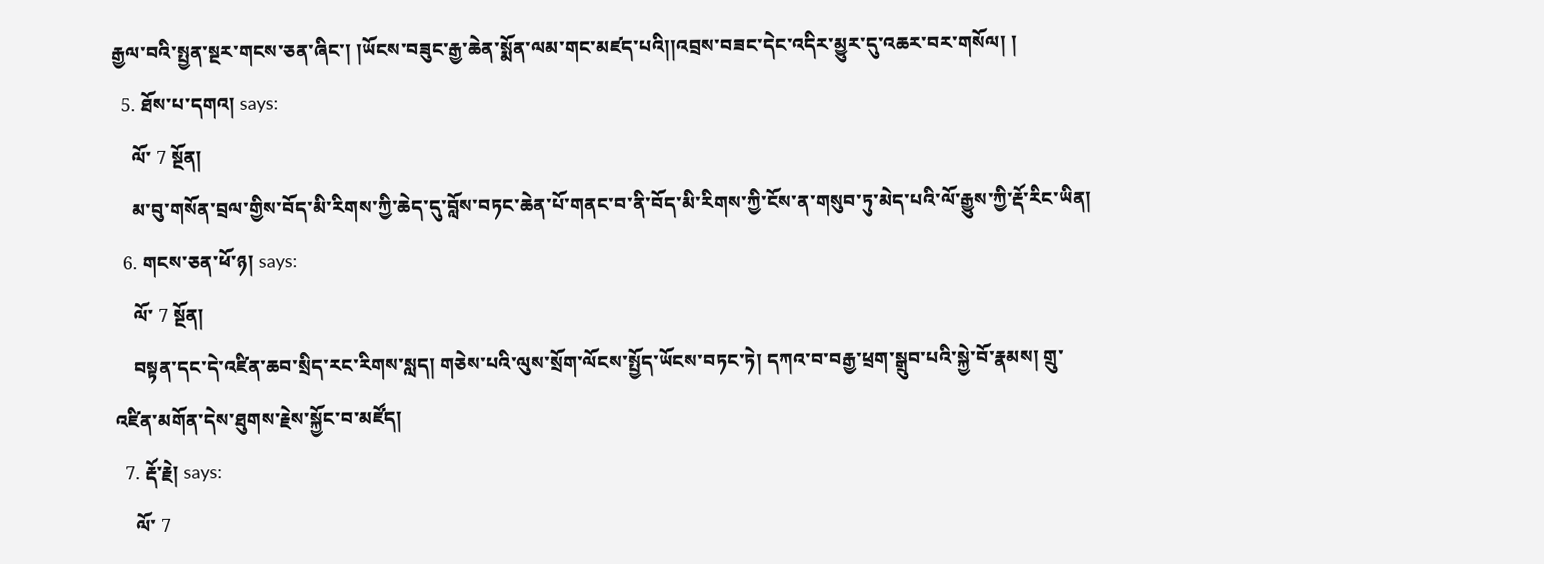རྒྱལ་བའི་སྤྱན་སྔར་གངས་ཅན་ཞིང་། །ཡོངས་བཟུང་རྒྱ་ཆེན་སྨོན་ལམ་གང་མཛད་པའི།།འབྲས་བཟང་དེང་འདིར་མྱུར་དུ་འཆར་བར་གསོལ། །
  5. ཐོས་པ་དགའ། says:
    ལོ་ 7 སྔོན།
    མ་བུ་གསོན་བྲལ་གྱིས་བོད་མི་རིགས་ཀྱི་ཆེད་དུ་བློས་བཏང་ཆེན་པོ་གནང་བ་ནི་བོད་མི་རིགས་ཀྱི་ངོས་ན་གསུབ་ཏུ་མེད་པའི་ལོ་རྒྱུས་ཀྱི་རྡོ་རིང་ཡིན།
  6. གངས་ཅན་ཕོ་ཉ། says:
    ལོ་ 7 སྔོན།
    བསྟན་དང་དེ་འཛིན་ཆབ་སྲིད་རང་རིགས་སླད། གཅེས་པའི་ལུས་སྲོག་ལོངས་སྤྱོད་ཡོངས་བཏང་ཏེ། དཀའ་བ་བརྒྱ་ཕྲག་སྒྲུབ་པའི་སྐྱེ་བོ་རྣམས། གྲུ་འཛིན་མགོན་དེས་ཐུགས་རྗེས་སྐྱོང་བ་མཛོད།
  7. རྡོ་རྗེ། says:
    ལོ་ 7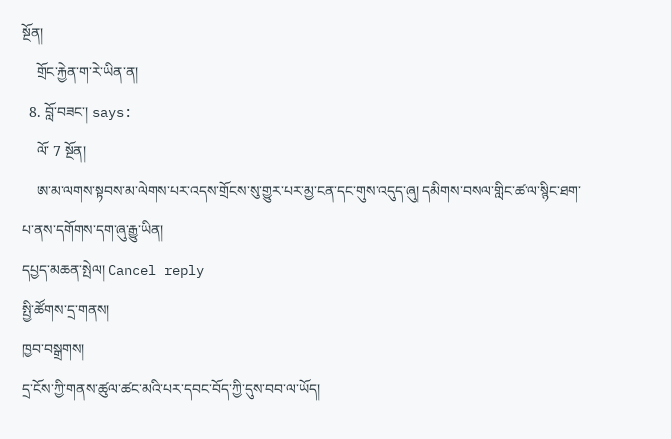སྔོན།
    གྲོང་རྐྱེན་ག་རེ་ཡིན་ན།
  8. བློ་བཟང་། says:
    ལོ་ 7 སྔོན།
    ཨ་མ་ལགས་སྟབས་མ་ལེགས་པར་འདས་གྲོངས་སུ་གྱུར་པར་མྱ་ངན་དང་གུས་འདུད་ཞུ། དམིགས་བསལ་གླིང་ཚ་ལ་སྙིང་ཐག་པ་ནས་དགོགས་དག་ཞུ་རྒྱུ་ཡིན།
དཔྱད་མཆན་སྤེལ། Cancel reply
སྤྱི་ཚོགས་དྲ་གནས།
ཁྱབ་བསྒྲགས།
དྲ་ངོས་ཀྱི་གནས་ཚུལ་ཚང་མའི་པར་དབང་བོད་ཀྱི་དུས་བབ་ལ་ཡོད།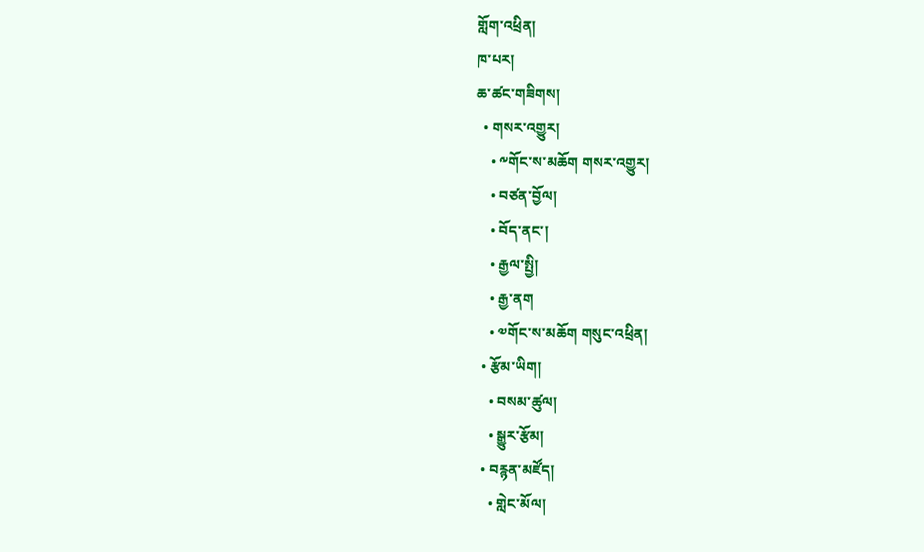གློག་འཕྲིན།
ཁ་པར།
ཆ་ཚང་གཟིགས།
  • གསར་འགྱུར།
    • ༸གོང་ས་མཆོག གསར་འགྱུར།
    • བཙན་བྱོལ།
    • བོད་ནང་།
    • རྒྱལ་སྤྱི།
    • རྒྱ་ནག
    • ༧གོང་ས་མཆོག གསུང་འཕྲིན།
  • རྩོམ་ཡིག།
    • བསམ་ཚུལ།
    • སྒྱུར་རྩོམ།
  • བརྙན་མཛོད།
    • གླེང་མོལ།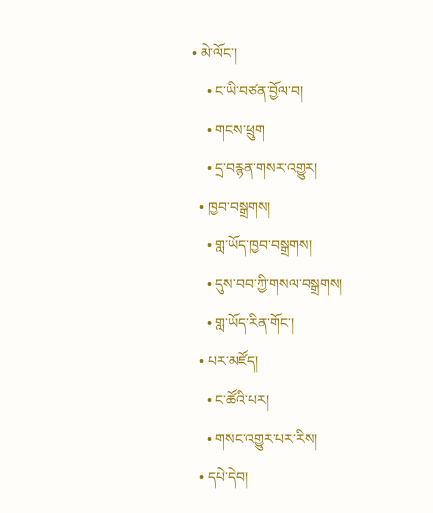• མེ་ལོང་།
    • ང་ཡི་བཙན་བྱོལ་བ།
    • གངས་ཕྲུག
    • དྲ་བརྙན་གསར་འགྱུར།
  • ཁྱབ་བསྒྲགས།
    • གླ་ཡོད་ཁྱབ་བསྒྲགས།
    • དུས་བབ་ཀྱི་གསལ་བསྒྲགས།
    • གླ་ཡོད་རིན་གོང་།
  • པར་མཛོད།
    • ང་ཚོའི་པར།
    • གསང་འགྱུར་པར་རིས།
  • དཔེ་དེབ།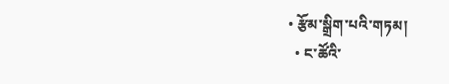• རྩོམ་སྒྲིག་པའི་གཏམ།
  • ང་ཚོའི་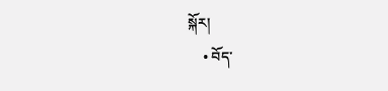སྐོར།
    • བོད་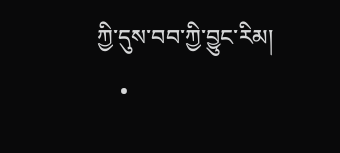ཀྱི་དུས་བབ་ཀྱི་བྱུང་རིམ།
    •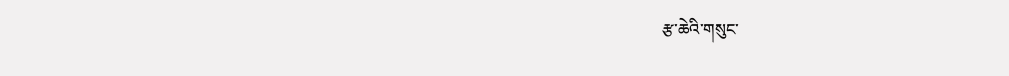རྩ་ཆེའི་གསུང་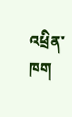འཕྲིན་ཁག